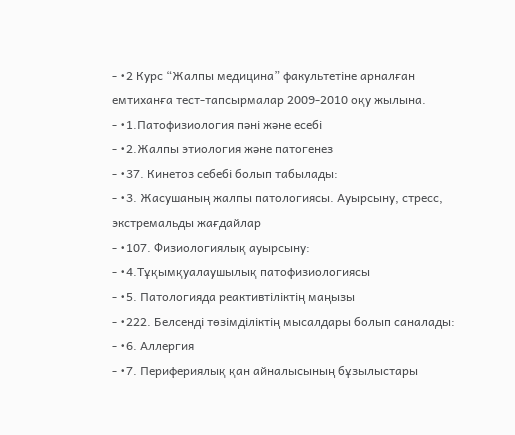- •2 Курс “Жалпы медицина” факультетіне арналған емтиханға тест-тапсырмалар 2009-2010 оқу жылына.
- •1.Патофизиология пәнi және есебi
- •2.Жалпы этиология және патогенез
- •37. Кинетоз себебi болып табылады:
- •3. Жасушаның жалпы патологиясы. Ауырсыну, стресс, экстремальды жағдайлар
- •107. Физиологиялық ауырсыну:
- •4.Тұқымқуалаушылық патофизиологиясы
- •5. Патологияда реактивтiлiктiң маңызы
- •222. Белсендi төзімділіктің мысалдары болып саналады:
- •6. Аллергия
- •7. Перифериялық қан айналысының бұзылыстары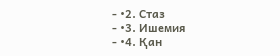- •2. Стаз
- •3. Ишемия
- •4. Қан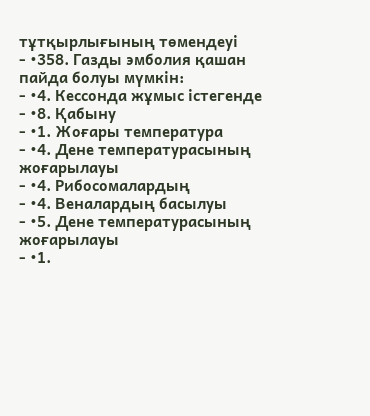тұтқырлығының төмендеуі
- •358. Газды эмболия қашан пайда болуы мүмкiн:
- •4. Кессонда жұмыс iстегенде
- •8. Қабыну
- •1. Жоғары температура
- •4. Дене температурасының жоғарылауы
- •4. Рибосомалардың
- •4. Веналардың басылуы
- •5. Дене температурасының жоғарылауы
- •1.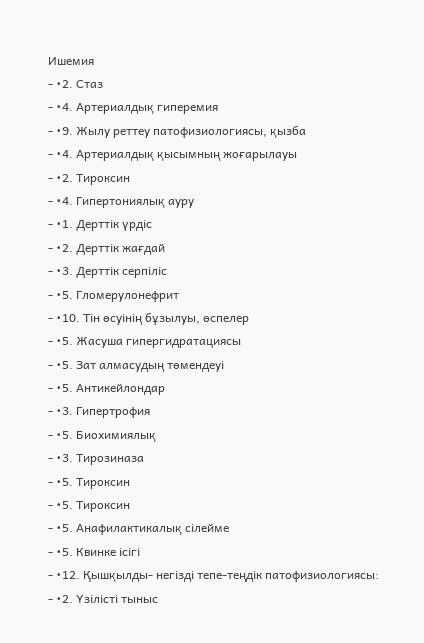Ишемия
- •2. Стаз
- •4. Артериалдық гиперемия
- •9. Жылу реттеу патофизиологиясы, қызба
- •4. Артериалдық қысымның жоғарылауы
- •2. Тироксин
- •4. Гипертониялық ауру
- •1. Дерттік үрдіс
- •2. Дерттік жағдай
- •3. Дерттік серпіліс
- •5. Гломерулонефрит
- •10. Тiн өсуiнiң бұзылуы, өспелер
- •5. Жасуша гипергидратациясы
- •5. Зат алмасудың төмендеуі
- •5. Антикейлондар
- •3. Гипертрофия
- •5. Биохимиялық
- •3. Тирозиназа
- •5. Тироксин
- •5. Тироксин
- •5. Анафилактикалық сілейме
- •5. Квинке ісігі
- •12. Қышқылды- негізді тепе-теңдік патофизиологиясы:
- •2. Үзілісті тыныс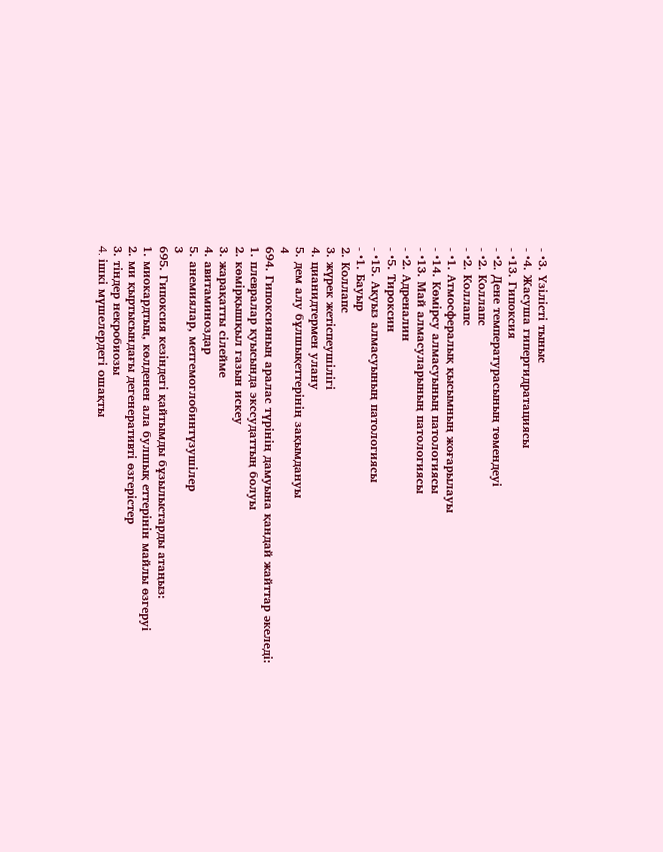- •3. Үзілісті тыныс
- •4. Жасуша гипергидратациясы
- •13. Гипоксия
- •2. Дене температурасының төмендеуi
- •2. Коллапс
- •2. Коллапс
- •1. Атмосфералық қысымның жоғарылауы
- •14. Көмірсу алмасуының патологиясы
- •13. Май алмасуларының патологиясы
- •2. Адреналин
- •5. Тироксин
- •15. Ақуыз алмасуының патологиясы
- •1. Бауыр
2. Коллапс
3. жүрек жетiспеушiлiгi
4. цианидтермен улану
5. дем алу бұлшықеттерінің зақымдануы
4
694. Гипоксияның аралас түрiнiң дамуына қандай жайттар әкеледi:
1. плевралар қуысында экссудаттың болуы
2. көмiрқышқыл газын искеу
3. жарақатты сілейме
4. авитаминоздар
5. анемиялар, метгемоглобинтүзушілер
3
695. Гипоксия кезiндегi қайтымды бұзылыстарды атаңыз:
1. миокардтың, көлденен ала булшық еттерiнiн майлы өзгеруі
2. ми қыртысындағы дегенеративтi өзгерiстер
3. тіндер некробиозы
4. iшкi мүшелердегi ошақты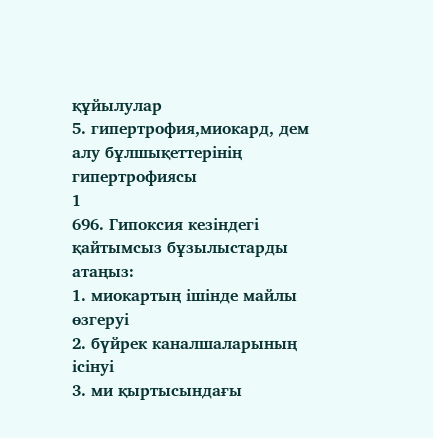құйылулар
5. гипертрофия,миокард, дем алу бұлшықеттерінің гипертрофиясы
1
696. Гипоксия кезiндегi қайтымсыз бұзылыстарды атаңыз:
1. миокартың iшiнде майлы өзгеруi
2. бүйрек каналшаларының iсiнуi
3. ми қыртысындағы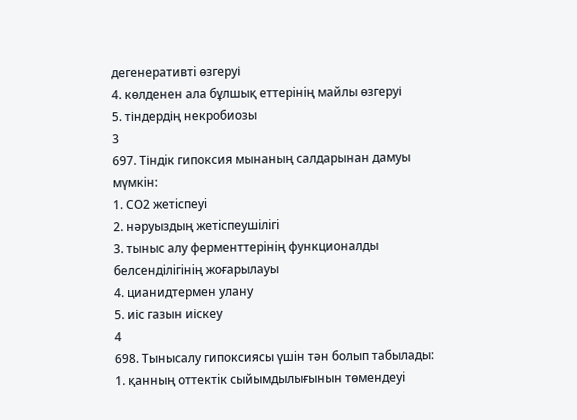дегенеративтi өзгеруі
4. көлденен ала бұлшық еттерiнiң майлы өзгеруі
5. тіндердің некробиозы
3
697. Тіндiк гипоксия мынаның салдарынан дамуы мүмкiн:
1. СО2 жетiспеуi
2. нәруыздың жетiспеушiлiгi
3. тыныс алу ферменттерiнiң функционалды белсендiлiгiнiң жоғарылауы
4. цианидтермен улану
5. иіс газын иіскеу
4
698. Тынысалу гипоксиясы үшiн тән болып табылады:
1. қанның оттектiк сыйымдылығынын төмендеуi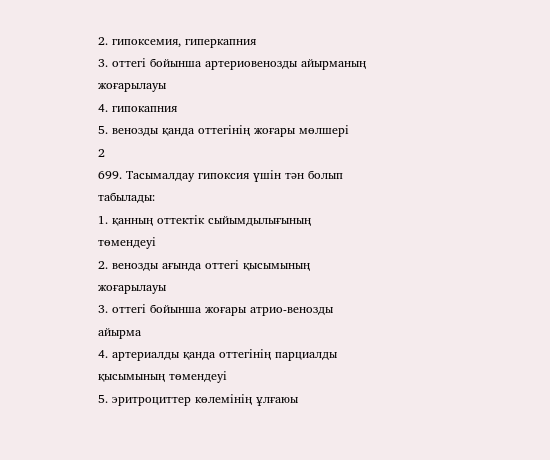2. гипоксемия, гиперкапния
3. оттегi бойынша артериовенозды айырманың жоғарылауы
4. гипокапния
5. венозды қанда оттегінің жоғары мөлшері
2
699. Тасымалдау гипоксия үшiн тән болып табылады:
1. қанның оттектiк сыйымдылығының төмендеуi
2. венозды ағында оттегi қысымының жоғарылауы
3. оттегi бойынша жоғары атрио-венозды айырма
4. артериалды қанда оттегiнiң парциалды қысымының төмендеуi
5. эритроциттер көлемінің ұлғаюы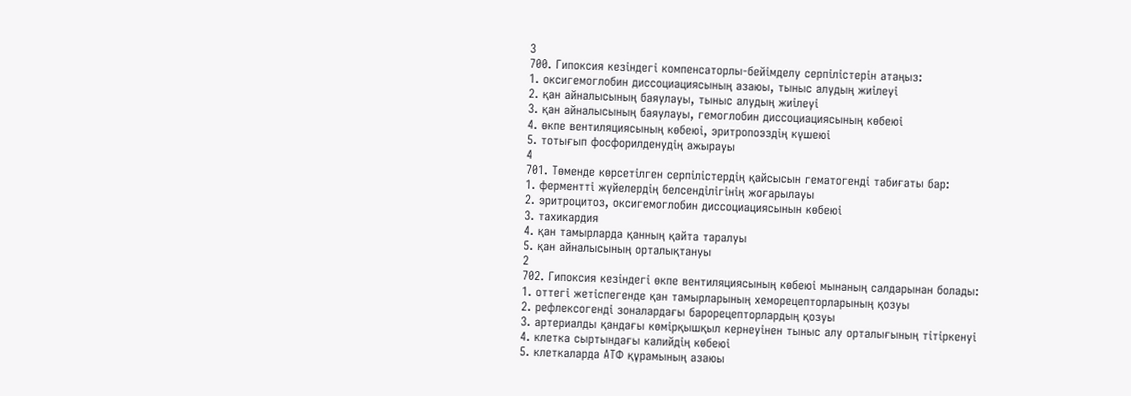3
700. Гипоксия кезіндегі компенсаторлы-бейімделу серпілістерін атаңыз:
1. оксигемоглобин диссоциациясының азаюы, тыныс алудың жиілеуі
2. қан айналысының баяулауы, тыныс алудың жиілеуі
3. қан айналысының баяулауы, гемоглобин диссоциациясының көбеюі
4. өкпе вентиляциясының көбеюі, эритропоэздің күшеюі
5. тотығып фосфорилденудің ажырауы
4
701. Төменде көрсетiлген серпілістердің қайсысын гематогендi табиғаты бар:
1. ферменттi жүйелердiң белсендiлiгiнiң жоғарылауы
2. эритроцитоз, оксигемоглобин диссоциациясынын көбеюi
3. тахикардия
4. қан тамырларда қанның қайта таралуы
5. қан айналысының орталықтануы
2
702. Гипоксия кезiндегi өкпе вентиляциясының көбеюi мынаның салдарынан болады:
1. оттегi жетiспегенде қан тамырларының хеморецепторларының қозуы
2. рефлексогендi зоналардағы барорецепторлардың қозуы
3. артериалды қандағы көмірқышқыл кернеуінен тыныс алу орталығының тiтiркенуi
4. клетка сыртындағы калийдiң көбеюi
5. клеткаларда АТФ құрамының азаюы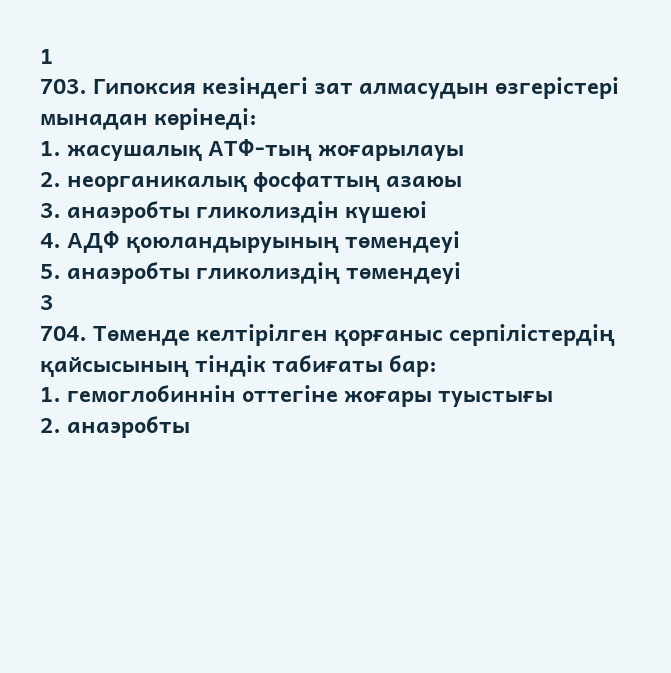1
703. Гипоксия кезiндегi зат алмасудын өзгерiстерi мынадан көрiнедi:
1. жасушалық АТФ-тың жоғарылауы
2. неорганикалық фосфаттың азаюы
3. анаэробты гликолиздiн күшеюi
4. АДФ қоюландыруының төмендеуi
5. анаэробты гликолиздің төмендеуі
3
704. Төменде келтiрiлген қорғаныс серпілістердің қайсысының тiндiк табиғаты бар:
1. гемоглобиннiн оттегiне жоғары туыстығы
2. анаэробты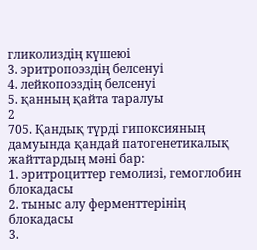гликолиздiң күшеюi
3. эритропоэздің белсенуі
4. лейкопоэздің белсенуі
5. қанның қайта таралуы
2
705. Қандық түрді гипоксияның дамуында қандай патогенетикалық жайттардың мәнi бар:
1. эритроциттер гемолизi, гемоглобин блокадасы
2. тыныс алу ферменттерiнiң блокадасы
3.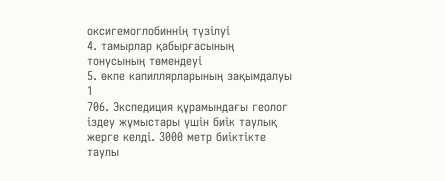оксигемоглобиннiң түзiлуi
4. тамырлар қабырғасының тонусының төмендеуi
5. өкпе капиллярларының зақымдалуы
1
706. Экспедиция құрамындағы геолог iздеу жұмыстары үшiн биiк таулық жерге келдi. 3000 метр биiктiкте таулы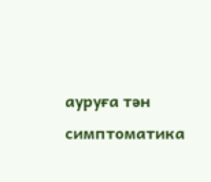ауруға тән симптоматика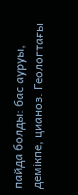пайда болды: бас ауруы, демiкпе, цианоз. Геологтағы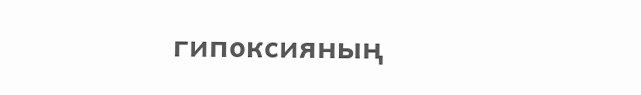гипоксияның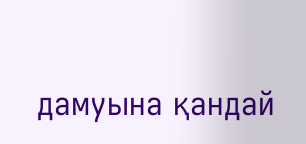дамуына қандай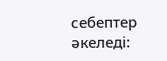себептер әкеледi: